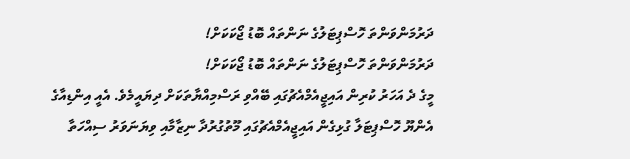ދަރުމަންވަންތަ ހޮސްޕިޓަލުގެ ނަންތައް ބޮޑު ޖޯކަކަށް!
ދަރުމަންވަންތަ ހޮސްޕިޓަލުގެ ނަންތައް ބޮޑު ޖޯކަކަށް!
މީގެ ދެ އަހަރު ކުރިން އައިޖީއެމްއެޗުގައި ބޭއްވި ރަސްމިއްޔާތަކަށް ދިޔައީމެވެ. އެއީ އިންޑިއާގެ އެންޔޫ ހޮސްޕިޓަލާ ގުޅިގެން އައިޖީއެމްއެޗުގައި މޫތުގުރުދާ ނިޒާމާއި ވިޔަނަވަރު ސިއްހަތާ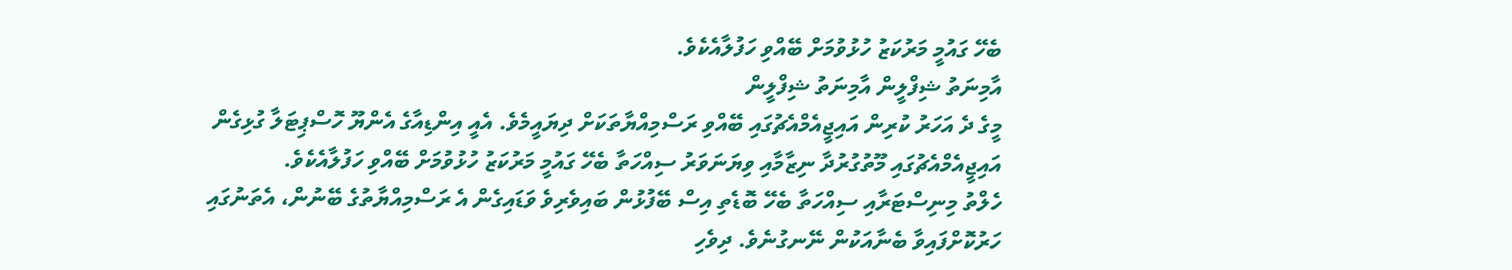ބެހޭ ގައުމީ މަރުކަޒު ހުޅުވުމަށް ބޭއްވި ހަފުލާއެކެވެ.
އާމިނަތު ޝިފްލީން އާމިނަތު ޝިފްލީން
މީގެ ދެ އަހަރު ކުރިން އައިޖީއެމްއެޗުގައި ބޭއްވި ރަސްމިއްޔާތަކަށް ދިޔައީމެވެ. އެއީ އިންޑިއާގެ އެންޔޫ ހޮސްޕިޓަލާ ގުޅިގެން އައިޖީއެމްއެޗުގައި މޫތުގުރުދާ ނިޒާމާއި ވިޔަނަވަރު ސިއްހަތާ ބެހޭ ގައުމީ މަރުކަޒު ހުޅުވުމަށް ބޭއްވި ހަފުލާއެކެވެ.
ހެލްތު މިނިސްޓަރާއި ސިއްހަތާ ބެހޭ ބޮޑެތި އިސް ބޭފުޅުން ބައިވެރިވެ ވަޑައިގެން އެ ރަސްމިއްޔާތުގެ ބޭނުން، އެތަނުގައި ހަރުކޮށްފައިވާ ބެނާއަކުން ނޭނގުނެވެ. ދިވެހި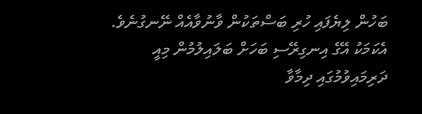ބަހުން ލިޔެފައި ހުރި ބަސްތަކުން ވާނުވާއެއް ނޭނގުނެވެ. އެކަމަކު އޭގެ އިނގިރޭސި ބަހަށް ބަލައިލުމުން މިއީ ދަރިމައިވުމުގައި ދިމާވާ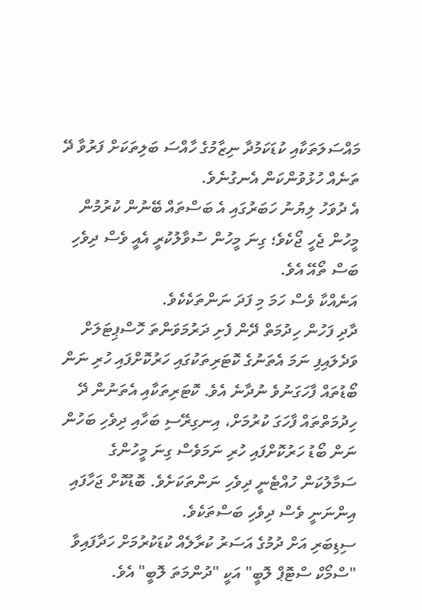މައްސަލަތަކާއި ކުޑަކަމުދާ ނިޒާމުގެ ހާއްސަ ބަލިތަކަށް ފަރުވާ ދޭ ތަނެއް ހުޅުވުންކަން އެނގުނެވެ.
އެ ދުވަހު ލިޔުނު ހަބަރުގައި އެ ބަސްތައް ބޭނުން ކުރުމުން މީހުން ޖެހީ ޖޯކެވެ؛ ގިނަ މީހުން ސުވާލުކުރީ އެއީ ވެސް ދިވެހި ބަސް ތޯއޭ އެވެ.
އަނެއްކާ ވެސް ހަމަ މި ފަދަ ނަންތަކެކެވެ.
ދާދި ފަހުން ހިދުމަތް ދޭން ފެށި ދަރުމަވަންތަ ހޮސްޕިޓަލަށް ވަދެލައިފި ނަމަ އެތަނުގެ ކޮޓަރިތަކުގައި ހަރުކޮށްފައި ހުރި ނަން ބޯޑުތައް ފާހަގަނުވެ ނުދާނެ އެވެ. ކޮޓަރިތަކާއި އެތަނުން ދޭ ހިދުމަތްތައް ފާހަގަ ކުރުމަށް، އިނގިރޭސި ބަހާއި ދިވެހި ބަހުން ނަން ބޯޑު ހަރުކޮށްފައި ހުރި ނަމަވެސް ގިނަ މީހުންގެ ސަމާލުކަން ހުއްޓެނީ ދިވެހި ނަންތަކަށެވެ. ބޮޑުކޮށް ޖަހާފައި އިންނަނީ ވެސް ދިވެހި ބަސްތަކެވެ.
ސިޑިބަރި އަށް ދުމުގެ އަސަރު ކުރާލެއް ކުޑަކުރުމަށް ހަދާފައިވާ "ސްމޯކް ސްޓޮޕް ލޮބީ" އަކީ "ދުންމަތަ ލޮބީ" އެވެ.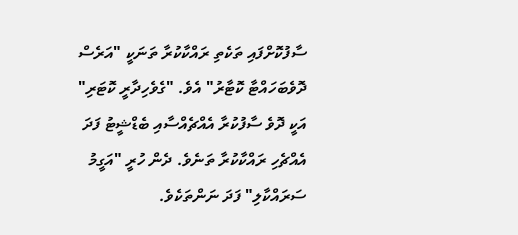ސާފުކޮށްފައި ތަކެތި ރައްކާކުރާ ތަނަކީ "އަރެސް ދޮވެބަހައްޓާ ކޮޓާރު" އެވެ. "ގެވެހިދާރީ ކޮޓަރި" އަކީ ދޮވެ ސާފުކުރާ އެއްޗެއްސާއި ބެޑްޝީޓު ފަދަ އެއްޗެހި ރައްކާކުރާ ތަނެވެ. ދެން ހުރީ "އަގީމު ސަރައްކާލި" ފަދަ ނަންތަކެވެ.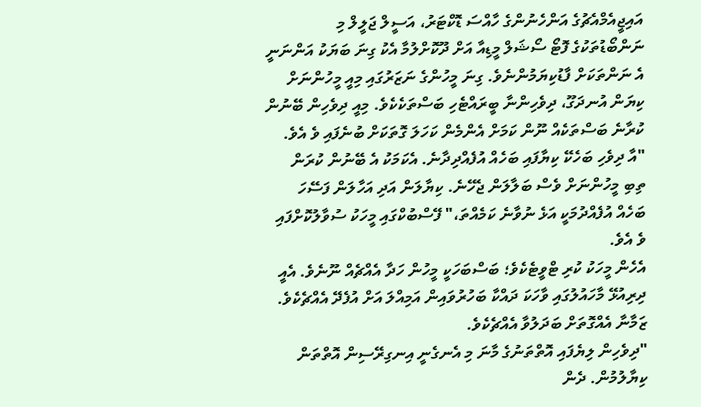އައިޖީއެމްއެޗުގެ އަންހެނުންގެ ހާއްސަ ޑޮކްޓަރު، އަސީލް ޖަލީލް މި ނަންބޯޑުތަކުގެ ފޮޓޯ ސޯޝަލް މީޑިއާ އަށް ދޫކޮށްލުމާ އެކު ގިނަ ބަޔަކު އަންނަނީ އެ ނަންތަކަށް ފާޑުކިޔަމުންނެވެ. ގިނަ މީހުންގެ ނަޒަރުގައި މިއީ މީހުންނަށް ކިޔަން އުނދަގޫ، ދިވެހިންނާ ބީރައްޓެހި ބަސްތަކެކެވެ. މިއީ ދިވެހިން ބޭނުން ކުރާނެ ބަސްތަކެއް ނޫން ކަމަށް އެންމެން ކަހަލަ ގޮތަކަށް ބުނެފައި ވެ އެވެ.
"އާ ދިވެހި ބަހެކޭ ކިޔާފައި ބަހެއް އުފެއްދިދާނެ. އެކަމަކު އެ ބޭނުން ކުރަން ތިބި މީހުންނަށް ވެސް ބަލާލަން ޖެހޭނެ. ކިޔާލަން އަދި އަހާލަން ފަސޭހަ ބަހެއް އުފެއްދުމަކީ އަޅެ ނުވާނެ ކަމެއްތަ،" ފޭސްބުކްގައި މީހަކު ސުވާލުކޮށްފައި ވެ އެވެ.
އެހެން މީހަކު ކުރި ޓްވީޓެކެވެ؛ ބަސްބަހަކީ މީހުން ހަދާ އެއްޗެއް ނޫނެވެ. އެއީ ދިރިއުޅޭ މާހައުލުގައި ވާހަކަ ދައްކާ ބަހުރުވައިން އަމިއްލަ އަށް އުފެދޭ އެއްޗެކެވެ. ޒަމާނާ އެއްގޮތަށް ބަދަލުވާ އެއްޗެކެވެ.
"ދިވެހިން ލިޔެފައި އޮތްތަނުގެ މާނަ މި އެނގެނީ އިނގިރޭސިން އޮތްތަން ކިޔާލުމުން. ދެން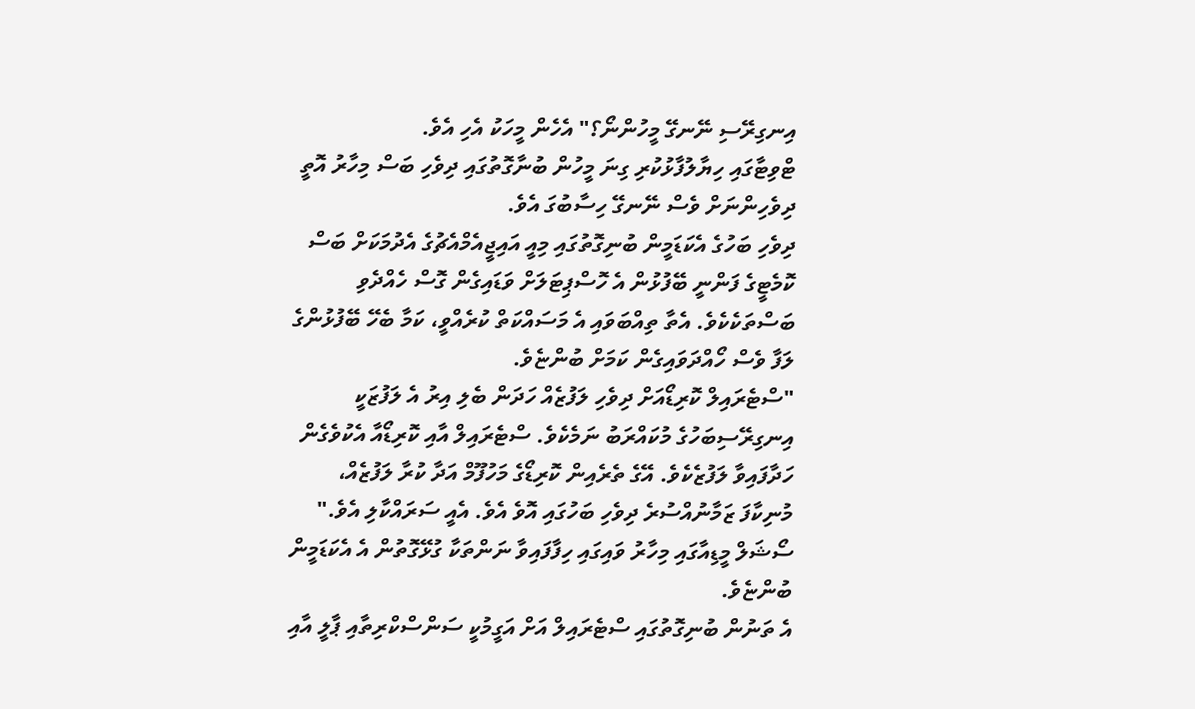އިނގިރޭސި ނޭނގޭ މީހުންނޯ؟" އެހެން މީހަކު އެހި އެވެ.
ޓްވިޓާގައި ހިޔާލުފާޅުކުރި ގިނަ މީހުން ބުނާގޮތުގައި ދިވެހި ބަސް މިހާރު އޮތީ ދިވެހިންނަށް ވެސް ނޭނގޭ ހިސާބުގަ އެވެ.
ދިވެހި ބަހުގެ އެކަޑަމީން ބުނިގޮތުގައި މިއީ އައިޖީއެމްއެޗުގެ އެދުމަކަށް ބަސް ކޮމެޓީގެ ފަންނީ ބޭފުޅުން އެ ހޮސްޕިޓަލަށް ވަޑައިގެން ގޮސް ހެއްދެވި ބަސްތަކެކެވެ. އެތާ ތިއްބަވައި އެ މަސައްކަތް ކުރެއްވީ، ކަމާ ބެހޭ ބޭފުޅުންގެ ލަފާ ވެސް ހޯއްދަވައިގެން ކަމަށް ބުންޏެވެ.
"ސްޓެރައިލް ކޮރިޑޯއަށް ދިވެހި ލަފުޒެއް ހަދަން ބެލި އިރު އެ ލަފުޒަކީ އިނގިރޭސިބަހުގެ މުކައްރަބު ނަމެކެވެ. ސްޓެރައިލް އާއި ކޮރިޑޯއާ އެކުވެގެން ހަދާފައިވާ ލަފުޒެކެވެ. އޭގެ ތެރެއިން ކޮރިޑޯގެ މަހުފޫމް އަދާ ކުރާ ލަފުޒެއް، މުނިކާފަ ޒަމާނުއްސުރެ ދިވެހި ބަހުގައި އޮވެ އެވެ. އެއީ ސަރައްކާލި އެވެ." ސޯޝަލް މީޑިއާގައި މިހާރު ވައިގައި ހިފާފައިވާ ނަންތަކާ ގުޅޭގޮތުން އެ އެކަޑަމީން ބުންޏެވެ.
އެ ތަނުން ބުނިގޮތުގައި ސްޓެރައިލް އަށް އަގީމުކީ ސަންސްކްރިތާއި ޕާލީ އާއި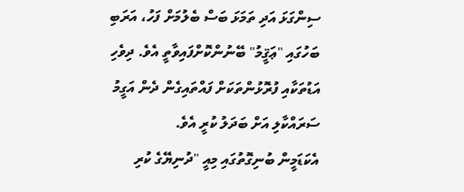ސިންގަޅަ އަދި ތަމަޅަ ބަސް ބެލުމަށް ފަހު، އަރަބި ބަހުގައި "ޢަޤީމު" ބޭނުންކޮށްފައިވާތީ އެވެ. ދިވެހި އަޑުތަކާއި ފުރޮޅުންތަކަށް ފައްތައިގެން ދެން އަގީމު ސަރައްކާލި އަށް ބަދަލު ކުރީ އެވެ.
އެކަޑަމީން ބުނިގޮތުގައި މިއީ "ދުނިޔޭގެ ކުރި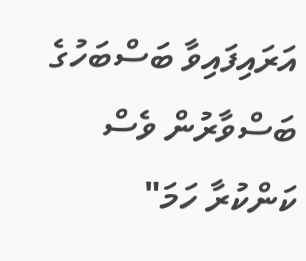އަރައިފައިވާ ބަސްބަހުގެ ބަސްވާރުން ވެސް ކަންކުރާ ހަމަ"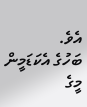އެވެ.
ބަހުގެ އެކަޑަމީން މީގެ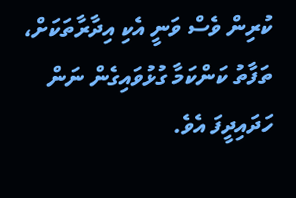ކުރިން ވެސް ވަނީ އެކި އިދާރާތަކަށް، ތަފާތު ކަންކަމާ ގުޅުވައިގެން ނަން ހަދައިދީފަ އެވެ.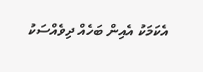އެކަމަކު އެއިން ބަހެއް ދިވެއްސަކު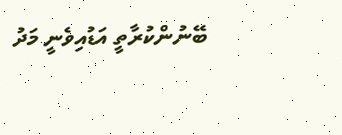ބޭނުންކުރާތީ އަޑުއިވެނީ މަދު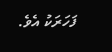ފަހަރަކު އެވެ.